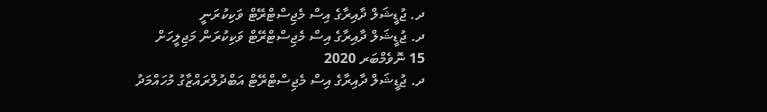ދ. ޖުޑީޝަލް ދާއިރާގެ އިސް މެޖިސްޓްރޭޓް ވަކިކުރަނީ
ދ. ޖުޑީޝަލް ދާއިރާގެ އިސް މެޖިސްޓްރޭޓް ވަކިކުރަން މަޖިލީހަށް
15 ނޮވެމްބަރ 2020
ދ. ޖުޑީޝަލް ދާއިރާގެ އިސް މެޖިސްޓްރޭޓް އަބްދުލްރައްޒާގު މުހައްމަދު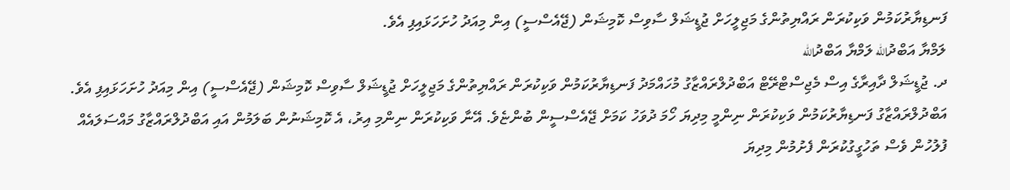ފަނޑިޔާރުކަމުން ވަކިކުރަން ރައްޔިތުންގެ މަޖިލީހަށް ޖުޑީޝަލް ސާވިސް ކޮމިޝަން (ޖޭއެސްސީ) އިން މިއަދު ހުށަހަޅައިފި އެވެ.
ލަމްޔާ އަބްދުالله ލަމްޔާ އަބްދުالله
ދ. ޖުޑީޝަލް ދާއިރާގެ އިސް މެޖިސްޓްރޭޓް އަބްދުލްރައްޒާގު މުހައްމަދު ފަނޑިޔާރުކަމުން ވަކިކުރަން ރައްޔިތުންގެ މަޖިލީހަށް ޖުޑީޝަލް ސާވިސް ކޮމިޝަން (ޖޭއެސްސީ) އިން މިއަދު ހުށަހަޅައިފި އެވެ.
އަބްދުލްރައްޒާގު ފަނޑިޔާރުކަމުން ވަކިކުރަން ނިންމީ މިދިޔަ ހޯމަ ދުވަހު ކަމަށް ޖޭއެސްސީން ބުންޏެވެ. އޭނާ ވަކިކުރަން ނިންމި އިރު، އެ ކޮމިޝަނުން ބަލަމުން އައި އަބްދުލްރައްޒާގު މައްސަލައެއް ފުލުހުން ވެސް ތަހުގީގުކުރަން ފެށުމުން މިދިޔަ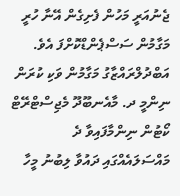ޖެނުއަރީ މަހުން ފެށިގެން އޭނާ ހުރީ މަގާމުން ސަސްޕެންޑްކޮށްފަ އެވެ.
އަބްދުލްރައްޒާގު މަގާމުން ވަކި ކުރަން ނިންމީ ދ. މާއެނބޫދޫ މެޖިސްޓްރޭޓް ކޯޓުން ނިންމާފައިވާ ދެ މައްސަލައެއްގައި ދައުވާ ލިބުނު މީހާ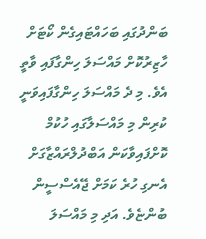ބަންދުގައި ބަހައްޓައިގެން ކޯޓަށް ހާޒިރުކޮށް މައްސަލަ ހިންގާފައި ވާތީ އެވެ. މި ދެ މައްސަލަ ހިންގާފައިވަނީ ކުރިން މި މައްސަލާގައި ހުކުމް ކޮށްފައިވާކަން އަބްދުލްރައްޒާގަށް އެނގި ހުރެ ކަމަށް ޖޭއެސްސީން ބުންޏެވެ. އަދި މި މައްސަލަ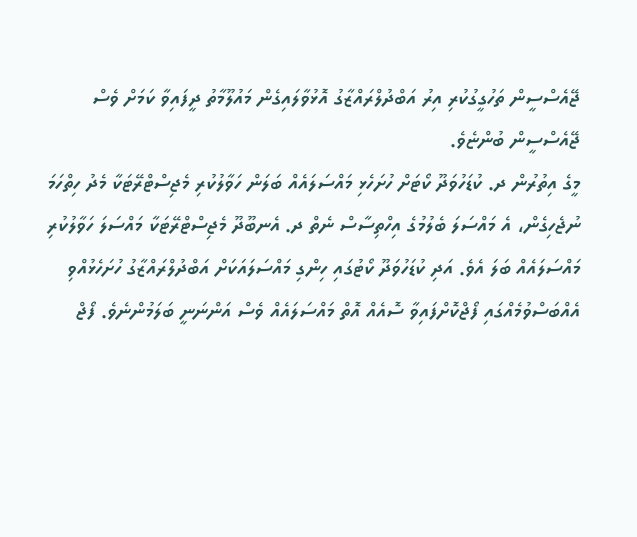ޖޭއެސްސީން ތަހުގީގުކުރި އިރު އަބްދުލްރައްޒާގު އޮޅުވާލައިގެން މައުލޫމާތު ދީފައިވާ ކަމަށް ވެސް ޖޭއެސްސީން ބުންޏެވެ.
މީގެ އިތުރުން ދ. ކުޑަހުވަދޫ ކޯޓަށް ހުށަހެޅި މައްސަލައެއް ބަލަން ހަވާލުކުރި މެޖިސްޓްރޭޓަކާ މެދު ހިތްހަމަ ނުޖެހިގެން، އެ މައްސަލަ ބެލުމުގެ އިހްތިސާސް ނެތް ދ. އެނބޫދޫ މެޖިސްޓްރޭޓަކާ މައްސަލަ ހަވާލުކުރި މައްސަލައެއް ބަލަ އެވެ. އަދި ކުޑަހުވަދޫ ކޯޓުގައި ހިންގި މައްސަލައަކަށް އަބްދުލްރައްޒާގު ހުށަހެޅުއްވި އެއްބަސްވުމެއްގައި ފޯޖްކޮށްފައިވާ ސޮއެއް އޮތް މައްސަލައެއް ވެސް އަންނަނީ ބަލަމުންނެވެ. ފޯޖް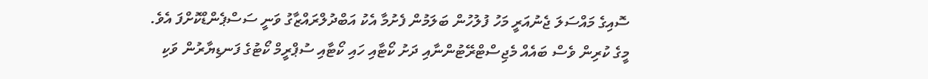ސޮއިގެ މައްސަލަ ޖެނުއަރީ މަހު ފުލުހުން ބަލަމުން ފެށުމާ އެކު އަބްދުލްރައްޒާގު ވަނީ ސަސްޕެންޑްކޮށްފަ އެވެ.
މީގެ ކުރިން ވެސް ބައެއް މެޖިސްޓްރޭޓުންނާއި ދަށު ކޯޓާއި ހައި ކޯޓާއި ސުޕްރީމް ކޯޓުގެ ފަނޑިޔާރުން ވަކި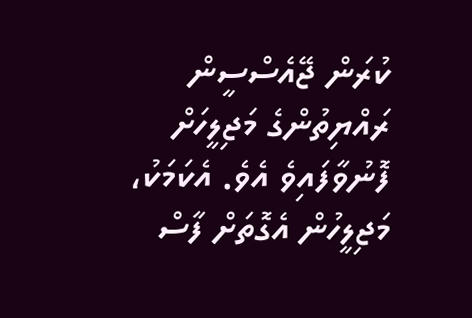ކުރަން ޖޭއެސްސީން ރައްޔިތުންގެ މަޖިލީހަށް ފޮނުވާފައިވެ އެވެ. އެކަމަކު، މަޖިލީހުން އެގޮތަށް ފާސް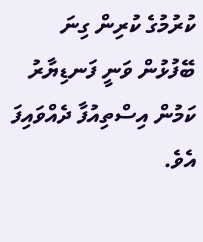ކުރުމުގެ ކުރިން ގިނަ ބޭފުޅުން ވަނީ ފަނޑިޔާރު ކަމުން އިސްތިއުފާ ދެއްވައިފަ އެވެ.